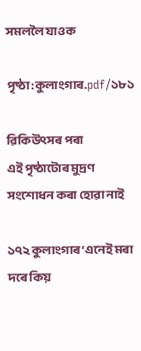সমললৈ যাওক

পৃষ্ঠা:কুলাংগাৰ.pdf/১৮১

ৱিকিউৎসৰ পৰা
এই পৃষ্ঠাটোৰ মুদ্ৰণ সংশোধন কৰা হোৱা নাই

১৭২ কুলাংগাৰ ‘এনেই মৰা দৰে কিয়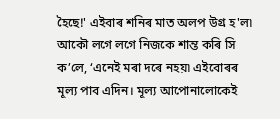হৈছে!' এইবাৰ শনিৰ মাত অলপ উগ্ৰ হ'ল৷ আকৌ লগে লগে নিজকে শান্ত কৰি সি ক’লে, ‘এনেই মৰা দৰে নহয়৷ এইবোৰৰ মূল্য পাব এদিন। মূল্য আপোনালোকেই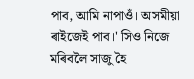পাব, আমি নাপাওঁ। অসমীয়া ৰাইজেই পাব।' সিও নিজে মৰিবলৈ সাজু হৈ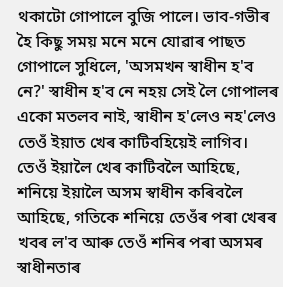থকাটো গোপালে বুজি পালে। ভাব-গভীৰ হৈ কিছু সময় মনে মনে যোৱাৰ পাছত গোপালে সুধিলে, 'অসমখন স্বাধীন হ'ব নে?' স্বাধীন হ'ব নে নহয় সেই লৈ গোপালৰ একো মতলব নাই, স্বাধীন হ'লেও নহ'লেও তেওঁ ইয়াত খেৰ কাটিবহিয়েই লাগিব। তেওঁ ইয়ালৈ খেৰ কাটিবলৈ আহিছে, শনিয়ে ইয়ালৈ অসম স্বাধীন কৰিবলৈ আহিছে, গতিকে শনিয়ে তেওঁৰ পৰা খেৰৰ খবৰ ল'ব আৰু তেওঁ শনিৰ পৰা অসমৰ স্বাধীনতাৰ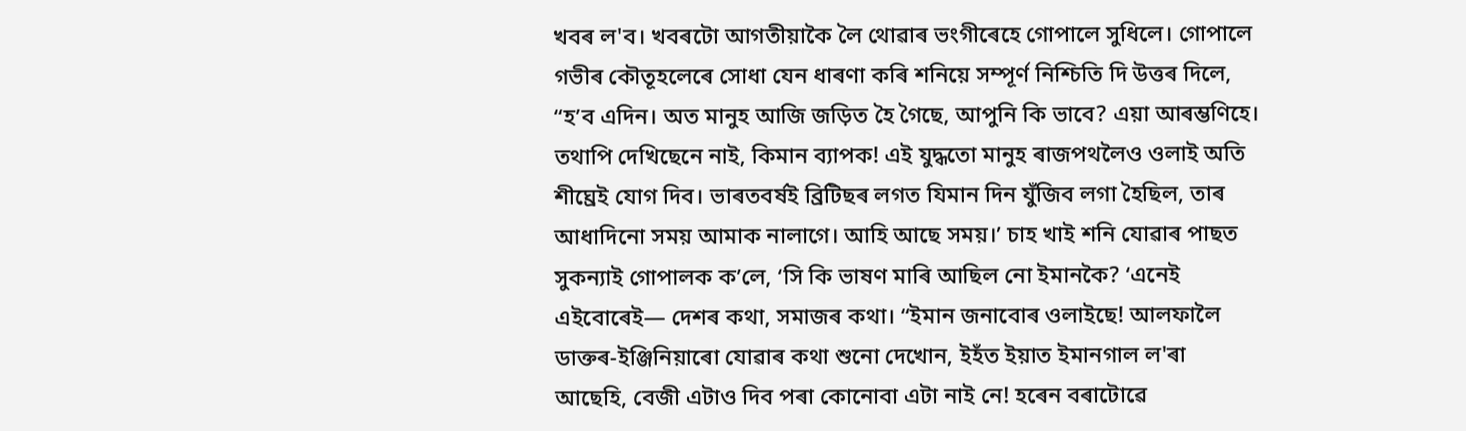খবৰ ল'ব। খবৰটো আগতীয়াকৈ লৈ থোৱাৰ ভংগীৰেহে গোপালে সুধিলে। গোপালে গভীৰ কৌতূহলেৰে সোধা যেন ধাৰণা কৰি শনিয়ে সম্পূৰ্ণ নিশ্চিতি দি উত্তৰ দিলে, “হ’ব এদিন। অত মানুহ আজি জড়িত হৈ গৈছে, আপুনি কি ভাবে? এয়া আৰম্ভণিহে। তথাপি দেখিছেনে নাই, কিমান ব্যাপক! এই যুদ্ধতো মানুহ ৰাজপথলৈও ওলাই অতি শীঘ্ৰেই যোগ দিব। ভাৰতবৰ্ষই ব্ৰিটিছৰ লগত যিমান দিন যুঁজিব লগা হৈছিল, তাৰ আধাদিনো সময় আমাক নালাগে। আহি আছে সময়।’ চাহ খাই শনি যোৱাৰ পাছত সুকন্যাই গোপালক ক’লে, ‘সি কি ভাষণ মাৰি আছিল নো ইমানকৈ? ‘এনেই এইবোৰেই— দেশৰ কথা, সমাজৰ কথা। “ইমান জনাবোৰ ওলাইছে! আলফালৈ ডাক্তৰ-ইঞ্জিনিয়াৰো যোৱাৰ কথা শুনো দেখোন, ইহঁত ইয়াত ইমানগাল ল'ৰা আছেহি, বেজী এটাও দিব পৰা কোনোবা এটা নাই নে! হৰেন বৰাটোৱে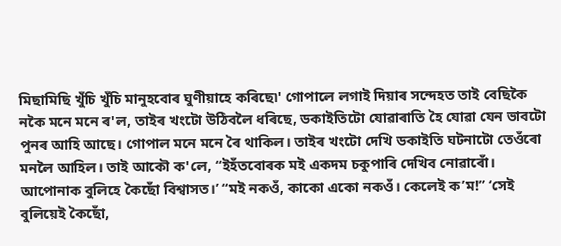মিছামিছি খুঁচি খুঁচি মানুহবোৰ ঘুণীয়াহে কৰিছে৷' গোপালে লগাই দিয়াৰ সন্দেহত তাই বেছিকৈ নকৈ মনে মনে ৰ'ল, তাইৰ খংটো উঠিবলৈ ধৰিছে, ডকাইতিটো যোৱাৰাতি হৈ যোৱা যেন ভাবটো পুনৰ আহি আছে। গোপাল মনে মনে ৰৈ থাকিল। তাইৰ খংটো দেখি ডকাইতি ঘটনাটো তেওঁৰো মনলৈ আহিল। তাই আকৌ ক'লে, “ইহঁতবোৰক ম‍ই একদম চকুপাৰি দেখিব নোৱাৰোঁ। আপোনাক বুলিহে কৈছোঁ বিশ্বাসত।’ “মই নকওঁ, কাকো একো নকওঁ। কেলেই ক’ম!” ‘সেই বুলিয়েই কৈছোঁ,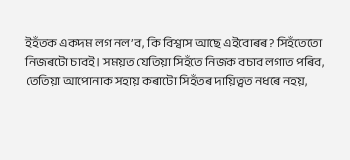ইহঁতক একদম লগ নল’ব, কি বিশ্বাস আছে এইবোৰৰ? সিহঁতেতো নিজৰটো চাবই। সময়ত যেতিয়া সিহঁতে নিজক বচাব লগাত পৰিব, তেতিয়া আপোনাক সহায় কৰাটো সিহঁতৰ দায়িত্বত নধৰে নহয়,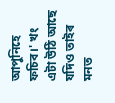আপুনিহে ফচিব।' খং এটা উঠি আছে যদিও তাইৰ মনত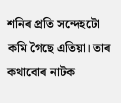শনিৰ প্ৰতি সন্দেহটো কমি গৈছে এতিয়া। তাৰ কথাবোৰ নাটক